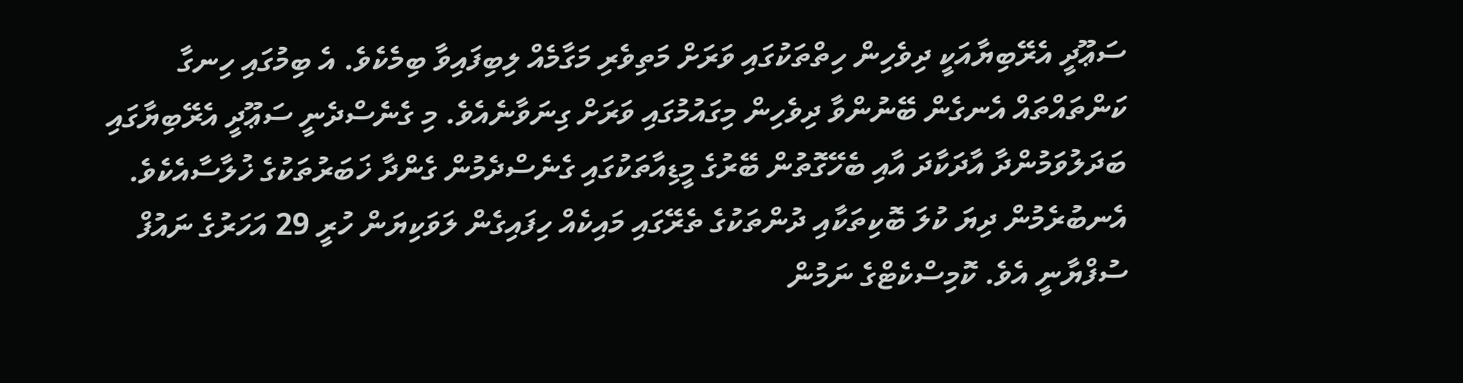ސަޢޫދީ އެރޭބިޔާއަކީ ދިވެހިން ހިތްތަކުގައި ވަރަށް މަތިވެރި މަގާމެއް ލިބިފައިވާ ބިމެކެވެ. އެ ބިމުގައި ހިނގާ ކަންތައްތައް އެނގެން ބޭނުންވާ ދިވެހިން މިގައުމުގައި ވަރަށް ގިނަވާނެއެވެ. މި ގެނެސްދެނީ ސަޢޫދީ އެރޭބިޔާގައި ބަދަލުވަމުންދާ އާދަކާދަ އާއި ބެހޭގޮތުން ބޭރުގެ މީޑިއާތަކުގައި ގެނެސްދެމުން ގެންދާ ޚަބަރުތަކުގެ ޚުލާސާއެކެވެ.
އެނބުރެމުން ދިޔަ ކުލަ ބޮކިތަކާއި ދުންތަކުގެ ތެރޭގައި މައިކެއް ހިފައިގެން ލަވަކިޔަން ހުރީ 29 އަހަރުގެ ނައުފް ސުފްޔާނީ އެވެ. ކޮމިސްކެޓްގެ ނަމުން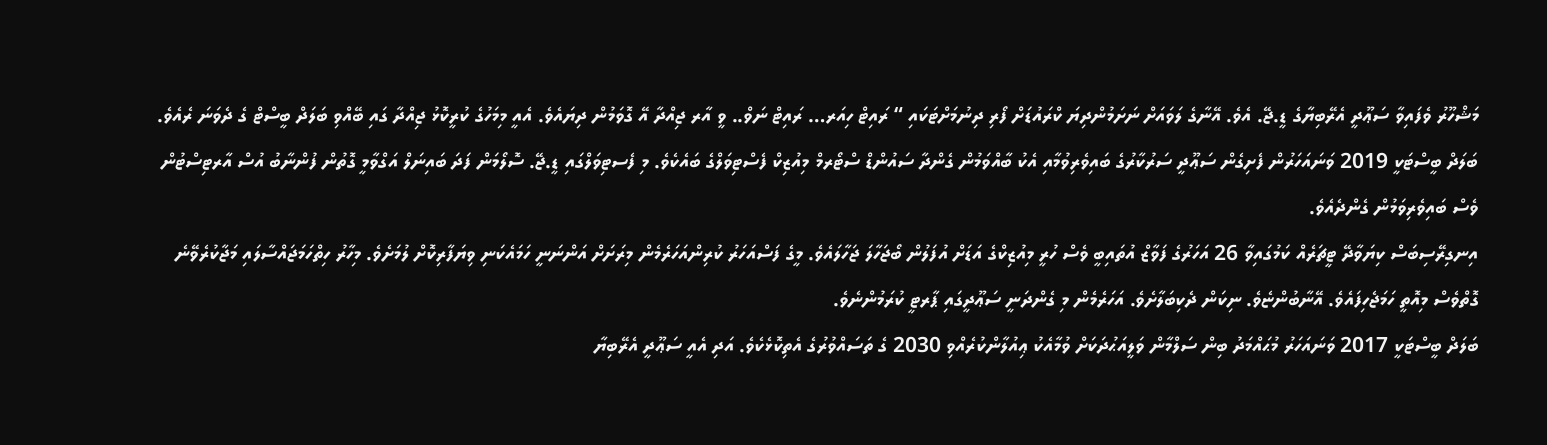މަޝްހޫރު ވެފައިވާ ސަޢޫދީ އެރޭބިޔާގެ ޑީ.ޖޭ. އެވެ. އޭނާގެ ލަވައަށް ނަށަމުންދިޔަ ކްރައުޑަށް ފޯރި ދިނުމަށްޓަކައި “ ރައިޓް ހިއަރ… ރައިޓް ނަވް.. ވީ އާރ ޖިއްދާ އޭ ގޮވަމުން ދިޔައެވެ. އެއީ މިމަހުގެ ކުރީކޮޅު ޖިއްދާ ގައި ބޭއްވި ބަލަދް ބީސްޓް ގެ ދެވަނަ ރެއެވެ.
ބަލަދް ބީސްޓަކީ 2019 ވަނައަހަރުން ފެށިގެން ސަޢޫދީ ސަރުކާރުގެ ބައިވެރިވުމާއި އެކު ބާއްވަމުން ގެންދާ ސައުންޑް ސްޓޯރމް މިއުޒިކް ފެސްޓިވަލްގެ ބައެކެވެ. މި ފެސޓިވަލްގައި ޑީ.ޖޭ. ސޮލޯމަން ފަދަ ބައިނަލް އަގްވާމީ ގޮތުން ފުންނާބު އުސް އާރޓިސްޓުން ވެސް ބައިވެރިވަމުން ގެންދެއެވެ.
އިނގިރޭސިބަސް ކިޔަވާދޭ ޓީޗަރެއް ކަމުގައިވާ 26 އަހަރުގެ ފަވާޒް އުތައިބީ ވެސް ހުރީ މިއުޒިކްގެ އަޑަށް އުފަލުން ބޯޖަހާލަ ޖަހާލައެވެ. މީގެ ފަސްއަހަރު ކުރިންއަހަރެމެން މިރަށަށް އަންނަނީ ހަމައެކަނި ވިޔަފާރިކޮށް ލުމަށެވެ. މިހާރު ހިތްހަމަޖައްސާލައި މަޖާކުރެވޭނެ ގޮތްވެސް މިއޮތީ ހަމަޖެހިފައެވެ. އޭނާބުންޏެވެ. ނިކަން ދެކިބަލާށެވެ. އަހަރެމެން މި ގެންދަނީ ސަޢޫދީގައި ޕާރޓީ ކުރަމުންނެވެ.
ބަލަދް ބީސްޓަކީ 2017 ވަނައަހަރު މުޙައްމަދު ބިން ސަލްމާން ވަލީއަޙުދަކަށް ވުމާއެކު ޢިއުލާންކުރެއްވި 2030 ގެ ތަސައްވުރުގެ އެތިކޮޅެކެވެ. އަދި އެއީ ސަޢޫދީ އެރޭބިޔާ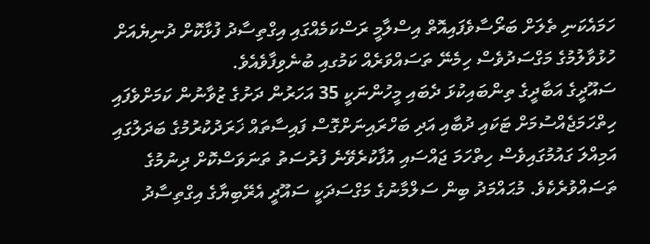ހަމައެކަނި ތެލަށް ބަރޯސާވެފައިއޮތް އިސްލާމީ ރަސްކަމެއްގައި އިގްތިސާދު ފުޅާކޮށް ދުނިޔެއަށް ހުޅުވާލުމުގެ މަގްސަދުވެސް ހިމެނޭ ތަސައްވަރެއް ކަމުގއި ބުނެވިފާވެއެވެ.
ސައޫދީގެ އަބާދީގެ ތިންބައިކުޅަ ދެބައި މީހުންނަކީ 35 އަހަރުން ދަށުގެ ޒުވާނުން ކަމަށްވެފައި ހިތްހަމަޖެއްސުމަށް ޓަކައި ދުބާއި އަދި ބަހްރައިނަށްގޮސް ފައިސާތައް ޚަރަދުކުރުމުގެ ބަދަލުގައި އަމިއްލަ ގައުމުގައިވެސް ހިތްހަމަ ޖައްސައި އުފާކުރެވޭނެ ފުރުސަތު ތަނަވަސްކޮށް ދިނުމުގެ ތަސައްވުރެކެވެ. މުޙައްމަދު ބިން ސަލްމާނުގެ މަގްސަދަކީ ސައޫދީ އެރޭބިޔާގެ އިގްތިސާދު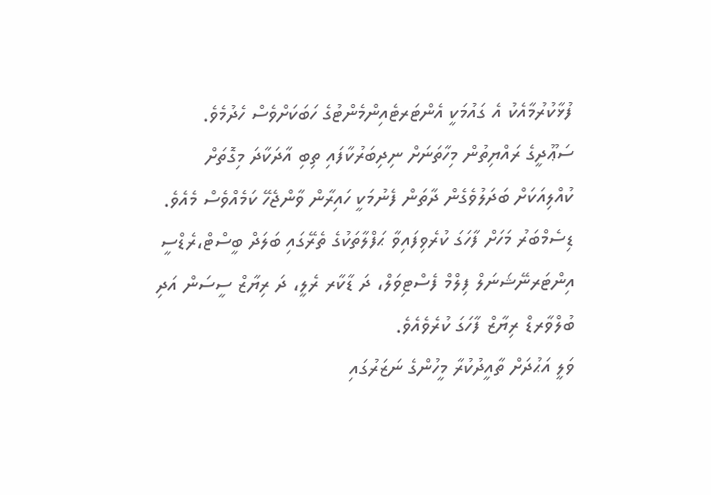ފުޅާކުރުމާއެކު އެ ގައުމަކީ އެންޓަރޓެއިންމެންޓުގެ ހަބަކަށްވެސް ހެދުމެވެ.
ސަޢޫދީގެ ރައްޔިތުން މިހާތަނަށް ނިދިބަރުކާފައި ތިބި އާދަކާދަ މިގޮތަށް ކުއްލިއަކަށް ބަދަލުވެގެން ދާތަން ފެނުމަކީ ހައިރާން ވާންޖެހޭ ކަމެއްވެސް މެއެވެ. ޑިސެމްބަރު މަހަށް ފާހަގަ ކުރެވިފައިވާ ޙަފްލާތަކުގެ ތެރޭގައި ބަލަދް ބީސްޓް،ރެޑްސީ އިންޓަރނޭޝަނަލް ފިލްމް ފެސްޓިވަލް، ދަ ޑާކާރ ރެލީ، ދަ ރިޔާޒް ސީސަން އަދި ބުލްވާރޑް ރިޔާޒް ފާހަގަ ކުރެވެއެވެ.
ވަލީ އަޙުދަށް ތާއީދުކުރާ މީހުންގެ ނަޒަރުގައި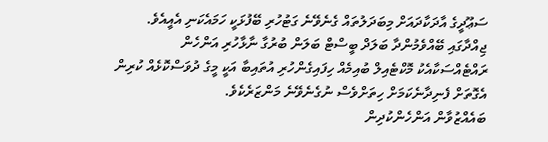ސަޢޫދީގެ އާދަކާދައަށް މިބަދަލުތައް ގެނެވޭނެ ގަޓުހުރި ބޭފުޅަކީ ހަމައެކަނި އެއީއެވެ. ޖިއްދާގައި ބޭއްވެމުންދާ ބަލަދް ބީސްޓް ބަލަން ބުރުގާ ނާޅާހުރި އަންހެން ރައްޓެއްސަކާއެކު މޮކްޓެއިލް ބުއިމެއް ހިފައިގެންހުރި އުތައިބާ އަކީ މީގެ ދުވަސްކޮޅެއް ކުރިން އެގޮތަށް ފެނިދާނެކަމަށް ހިތަށްވެސް ނުގެނެވޭނެ މަންޒަރެކެވެ.
ބައެއްޒުވާން އަންހެންކުދިން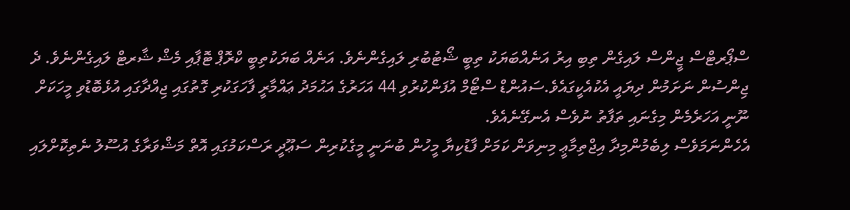ސްޕޯރޓްސް ޖީންސް ލައިގެން ތިބި އިރު އަނެއްބަޔަކު ތިބީ ޝޯޓުބުރި ލައިގެންނެވެ. އަނެއް ބަޔަކުތިބީ ކްރޮޕް ޓޮޕާއި މެޝް ޝާރޓް ލައިގެންނެވެ. ދެ ޖިންސުން ނަށަމުން ދިޔައީ އެކުއެކީގައެވެ.ސައުންޑް ސްޓޯމް އުފަންކުރުވި 44 އަހަރުގެ އަޙުމަދު ޢައްމާރީ ފާހަގަކުރި ގޮތުގައި ޖިއްދާގައި އުޅެބޮޑުވި މީހަކަށް ނޫނީ އަހަރެމެން މިގެނައި ތަފާތު ނުވެސް އެނގޭނެއެވެ.
އެހެންނަމަވެސް ލިބެމުންމިދާ އިޖްތިމާޢީ މިނިވަން ކަމަށް ފާޑުކިޔާ މީހުން ބުނަނީ މީގެކުރިން ސަޢޫދީ ރަސްކަމުގައި އޮތް މަޝްވަރާގެ އުސޫލު ނެތިކޮށްލައި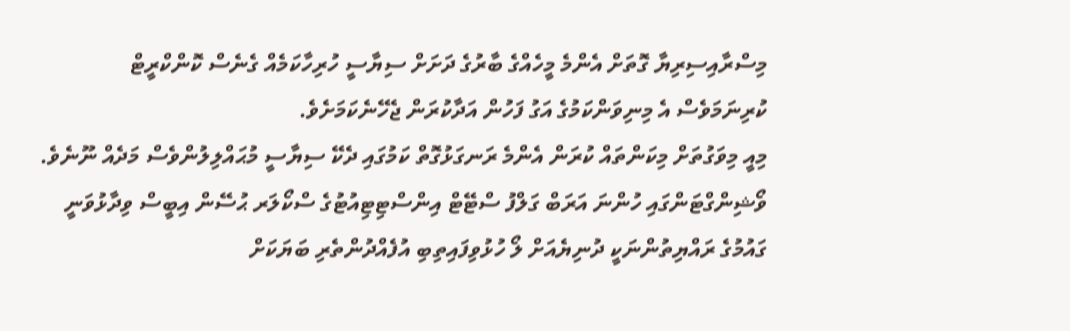މިސްރާއިސިރިޔާ ގޮތަށް އެންމެ މީހެއްގެ ބާރުގެ ދަށަށް ސިޔާސީ ހުރިހާކަމެއް ގެނެސް ކޮންކްރީޓް ކުރިނަމަވެސް އެ މިނިވަންކަމުގެ އަގު ފަހުން އަދާކުރަން ޖެހޭނެކަމަށެވެ.
މިއީ މިވަގުތަށް މިކަންތައް ކުރަން އެންމެ ރަނގަޅުގޮތް ކަމުގައި ދެކޭ ސިޔާސީ މުޙައްލިލުންވެސް މަދެއް ނޫނެވެ. ވޯޝިންގްޓަންގައި ހުންނަ އަރަބް ގަލްފު ސްޓޭޓް އިންސްޓިޓިއުޓުގެ ސްކޯލަރ ޙުސޭން އިބީސް ވިދާޅުވަނީ ގައުމުގެ ރައްޔިތުންނަކީ ދުނިޔެއަށް ލޯ ހުޅުވިފައިތިބި އުފެއްދުންތެރި ބަޔަކަށް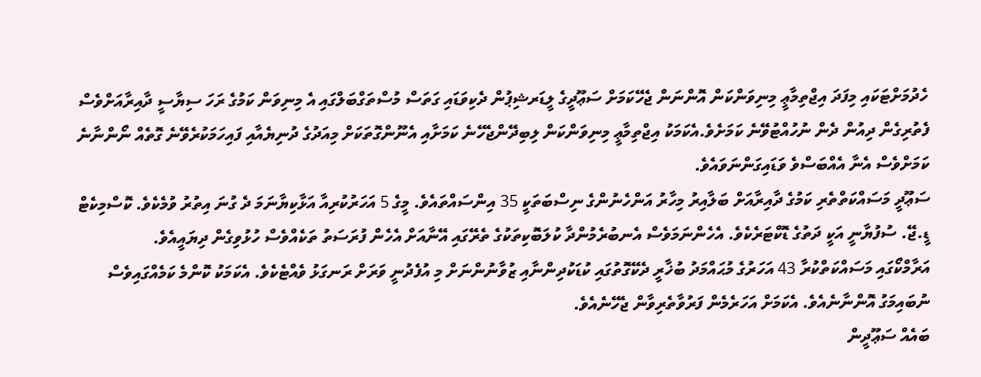ހެދުމަށްޓަކައި މިފަދަ އިޖްތިމާޢީ މިނިވަންކަން އޮންނަން ޖެހޭކަމަށް ސަޢޫދީގެ ލީޑަރޝިޕުން ދެކިވަޑައި ގަތަސް މުސްތަގްބަލްގައި އެ މިނިވަން ކަމުގެ ރަހަ ސިޔާސީ ދާއިރާއަށްވެސް ފެތުރިގެން ދިއުން ދެން ނުހުއްޓުވޭނެ ކަމަށެވެ.އެކަމަކު އިޖްތިމާޢީ މިނިވަންކަން ލިބިދޭންޖެހޭނެ ކަމަށާއި އެނޫންގޮތަކަށް މިއަދުގެ ދުނިޔެއާއި ފައިހަމަކުރެވޭނެ ގޮތެއް ނޯންނާނެ ކަމަށްވެސް އެނާ އެއްބަސްވެ ވަޑައިގަންނަވައެވެ.
ސަޢޫދީ މަސައްކަތްތެރި ކަމުގެ ދާއިރާއަށް ބަލާއިރު މިހާރު އަންހެނުންގެ ނިސްބަތަކީ 35 އިންސައްތައެވެ. މީގެ 5 އަހަރުކުރިއާ އަޅާކިޔާނަމަ ދެ ގުނަ އިތުރު ވުމެކެވެ. ކޮސްމިކެޓް ޑީ.ޖޭ. ސުފުޔާނީ އަކީ ދަތުގެ ޑޮކްޓަރެކެވެ. އެހެންނަމަވެސް އެނބުރެމުންދާ ކުލަބޮކިތަކުގެ ތެރޭގައި އޭނާއަށް އެހެން ފުރަސަތު ތަކެއްވެސް ހުޅުވިގެން ދިޔައީއެވެ.
އަރާމްކޯގައި މަސައްކަތްކުރާ 43 އަހަރުގެ މުޙައްމަދު ބުޚާރީ ދެކޭގޮތުގައި ކުޑަކުދިންނާއި ޒުވާނުންނަށް މި އުފެދުނީ ވަރަށް ރަނގަޅު ވެއްޓެކެވެ. އެކަމަކު ކޮންމެ ކަމެއްގައިވެސް ނުބައިމަގު އޮންނާނެއެވެ. އެކަމަށް އަހަރެމެން ފަރުވާތެރިވާން ޖެހޭނެއެވެ.
ބައެއް ސަޢޫދީން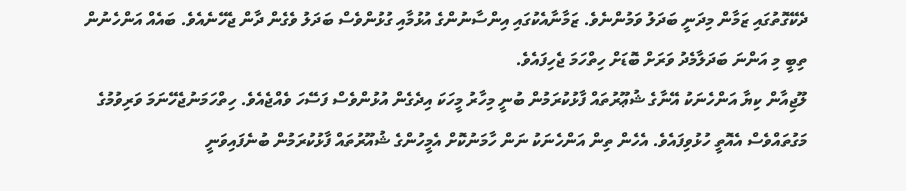ދެކޭގޮތުގައި ޒަމާން މިދަނީ ބަދަލު ވަމުންނެވެ. ޒަމާނާއެކުގައި އިންސާނުންގެ އުޅުމާއި ގުޅުންވެސް ބަދަލު ވެގެން ދާން ޖެހޭނެއެވެ. ބައެއް އަންހެނުން ތިބީ މި އަންނަ ބަދަލާމެދު ވަރަށް ބޮޑަށް ހިތްހަމަ ޖެހިފައެވެ.
ލޫޖިއާން ކިޔާ އަންހެނަކު އޭނާގެ ޝުޢޫރުތައް ފާޅުކުރަމުން ބުނީ މިހާރު މީހަކަ އިދެގެން އުޅުންވެސް ފަސޭހަ ވެއްޖެއެވެ. ހިތްހަމަނުޖެހޭނަމަ ވަރިވުމުގެ މަގުތައްވެސް އެއޮތީ ހުޅުވިފައެވެ. އެހެން ތިން އަންހެނަކު ނަން ހާމަނުކޮށް އެމީހުންގެ ޝުއޫރުތައް ފާޅުކުރަމުން ބުނެފައިވަނީ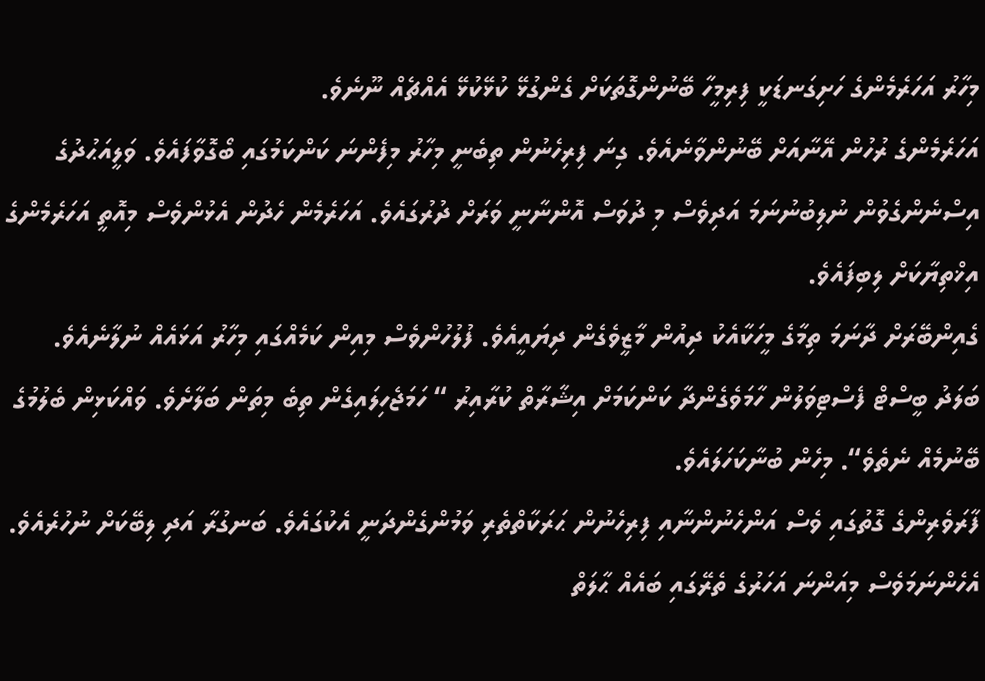މިހާރު އަހަރެމެންގެ ހަށިގަނޑަކީ ފިރިމީހާ ބޭނުންގޮތަކަށް ގެންގުޅޭ ކުޅޭކުޅޭ އެއްޗެއް ނޫނެވެ.
އަހަރެމެންގެ ރުހުން އޭނާއަށް ބޭނުންވާނެއެވެ. ގިނަ ފިރިހެނުން ތިބެނީ މިހާރު މިފެންނަ ކަންކަމުގައި ބޯގޮވާފައެވެ. ވަލީއަޙުދުގެ އިސްނެންގެވުން ނުލިބުނުނަމަ އަދިވެސް މި ދުވަސް އޮންނާނީ ވަރަށް ދުރުގައެވެ. އަހަރެމެން ހެދުން އެޅުންވެސް މިއޮތީ އަހަރެމެންގެ އިޚްތިޔާކަށް ލިބިފައެވެ.
ގެއިންބޭރަށް ދާނަމަ ތިމާގެ މީހަކާއެކު ދިއުން މާޒީވެގެން ދިޔައީއެވެ. ފުލުހުންވެސް މިއިން ކަމެއްގައި މިހާރު އަޅައެއް ނުލާނެއެވެ. ބަލަދު ބީސްޓް ފެސްޓިވަލުން ހާމަވެގެންދާ ކަންކަމަށް އިޝާރާތް ކުރާއިރު “ ހަމަޖެހިލައިގެން ތިބެ މިތަން ބަލާށެވެ. ވައްކަޅިން ބެލުމުގެ ބޭނުމެއް ނެތެވެ“. މިހެން ބުނާކަހަލައެވެ.
ފާރަވެރިންގެ ގޮތުގައި ވެސް އަންހެނުންނާއި ފިރިހެނުން ޙަރަކާތްތެރި ވަމުންގެންދަނީ އެކުގައެވެ. ބަނގުރާ އަދި ލިބޭކަށް ނުހުރެއެވެ. އެހެންނަމަވެސް މިއަންނަ އަހަރުގެ ތެރޭގައި ބައެއް ޙާލަތް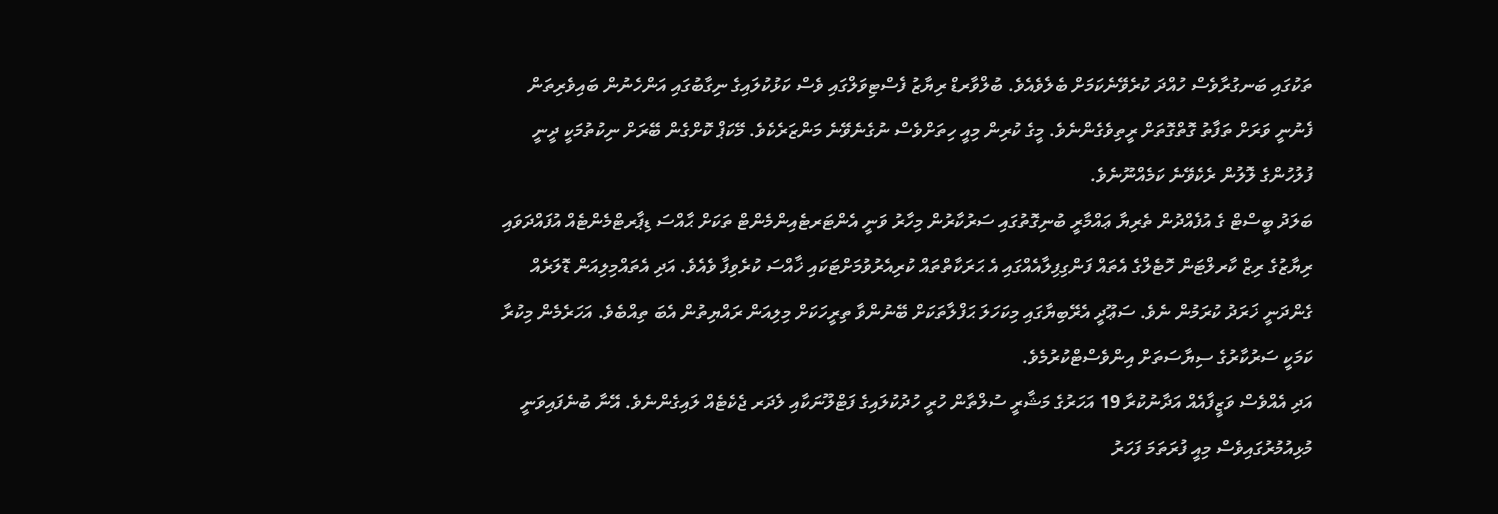ތަކުގައި ބަނގުރާވެސް ހުއްދަ ކުރެވޭނެކަމަށް ބެލެވެއެވެ. ބުލްވާރޑް ރިޔާޒު ފެސްޓިވަލްގައި ވެސް ކަޅުކުލައިގެ ނިގާބުގައި އަންހެނުން ބައިވެރިތަން ފެނުނީ ވަރަށް ތަފާތު ގޮތްގޮތަށް ރީތިވެގެންނެވެ. މީގެ ކުރިން މިއީ ހިތަށްވެސް ނުގެނެވޭނެ މަންޒަރެކެވެ. މޭކަޕް ކޮށްގެން ބޭރަށް ނިކުތުމަކީ ދީނީ ފުލުހުންގެ ލޮލުން ރެކެވޭނެ ކަމެއްނޫނެވެ.
ބަލަދު ބީސްޓް ގެ އުފެއްދުން ތެރިޔާ ޢައްމާރީ ބުނިގޮތުގައި ސަރުކާރުން މިހާރު ވަނީ އެންޓަރޓެއިންމެންޓް ތަކަށް ޙާއްސަ ޑިޕާރޓްމެންޓެއް އުފައްދަވައި ރިޔާޒުގެ ރިޒް ކާރލްޓަން ހޮޓެލްގެ އެތައް ފަންގިފިލާއެއްގައި އެ ޙަރަކާތްތައް ކުރިއެރުވުމަށްޓަކައި ޚާއްސަ ކުރެވިފާ ވެއެވެ. އަދި އެތައްމިލިއަން ޑޮލަރެއް ގެންދަނީ ޚަރަދު ކުރަމުން ނެވެ. ސަޢޫދީ އެރޭބިޔާގައި މިކަހަލަ ޙަފްލާތަކަށް ބޭނުންވާ ތިރީހަކަށް މިލިއަން ރައްޔިތުން އެބަ ތިއްބެވެ. އަހަރެމެން މިކުރާ ކަމަކީ ސަރުކާރުގެ ސިޔާސަތަށް އިންވެސްޓްކުރުމެވެ.
އަދި އެއްވެސް ވަޒީފާއެއް އަދާނުކުރާ 19 އަހަރުގެ މަޝާރީ ސުލްތާން ހުރީ ހުދުކުލައިގެ ފަޓްލޫނަކާއި ލެދަރ ޖެކެޓެއް ލައިގެންނެވެ. އޭނާ ބުނެފައިވަނީ މުޅިއުމުރުގައިވެސް މިއީ ފުރަތަމަ ފަހަރު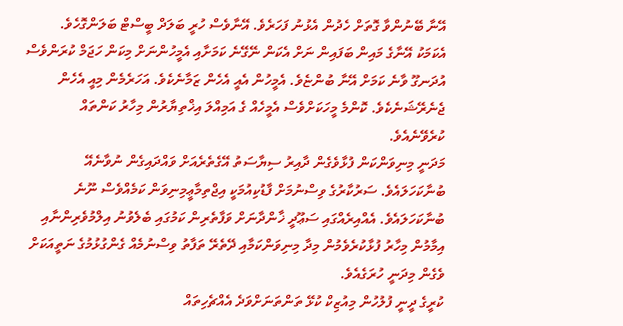އޭނާ ބޭނުންވާ ގޮތަށް ހެދުން އެޅުނު ފަހަރެވެ. އޭނާވެސް ހުރީ ބަލަދް ބީސްޓް ބަލަންގޮހެވެ.
އެކަމަކު އޭނާގެ މައިން ބަފައިން ނަށް އެކަން ނޭގޭނެ ކަމަށާއި އެމީހުންނަށް މިކަން ހަޖަމް ކުރަންވެސް އުދަނގޫ ވާނެ ކަމަށް އޭނާ ބުންޏެވެ. އެމީހުން އެއީ އެހެން ޒަމާނެކެވެ. އަހަރެމެން މިއީ އެހެން ޖެނެރޭޝަނެކެވެ. ކޮންމެ މީހަކަށްވެސް އެމީހެއް ގެ އަމިއްލަ އިޚްތިޔާރުން މިހާރު ކަންތައް ކުރެވޭނެއެވެ.
މަދަނީ މިނިވަންކަން ފުޅާވެގެން ދާއިރު ސިޔާސަތު އޭގެތެރެއަށް ވައްދައިގެން ނުވާނެއޭ ބުނާކަހަލައެވެ. ސަރުކާރުގެ ވިސްނުމަށް ފާޑުކިއުމަކީ އިޖްތިމާޢީމިނިވަން ކަމެއްވެސް ނޫނެ ބުނާކަހަލައެވެ. އެއްއިރެއްގައި ސަޢޫދީ ޚާންދާނަށް ވަފާތެރިން ކަމުގައި ބެލެވުނު އިލްމުވެރިންނާއި އިމާމުން މިހާރު ފުޅާކުރެވެމުން މިދާ މިނިވަންކަމާއި ދޭތެރޭ ތަފާތު ވިސްނުމެއް ގެންގުޅުމުގެ ނަތީއަކަށް ވެގެން މިދަނީ ހުރަގެއެވެ.
ކުރީގެ ދީނީ ފުލުހުން މިއުޒިކް ކުޅޭ ތަންތަނަށްވަދެ އެއްޗެހިތައް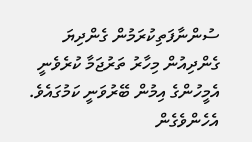ސުންނާފަތިކުރަމުން ގެންދިޔަ ގެންދިއުން މިހާރު ތަރުޖަމާ ކުރެވެނީ އެމީހުންގެ އިމުން ބޭރުވަނީ ކަމުގައެވެ. އެހެންވެގެން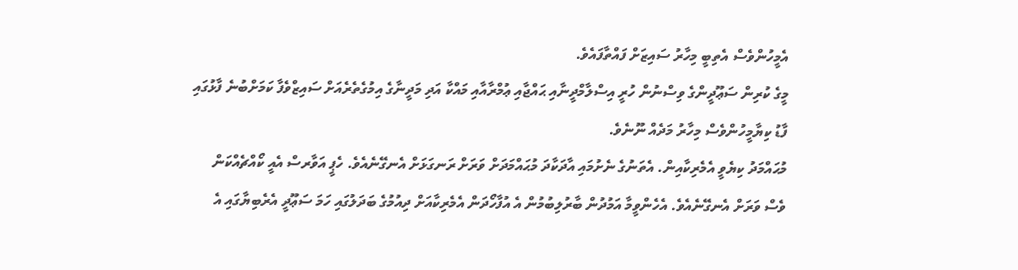އެމީހުންވެސް އެތިބީ މިހާރު ސައިޒަށް ފައްތާފައެވެ.
މީގެ ކުރިން ސަޢޫދީންގެ ވިސްނުން ހުރީ އިސްލާމްދީނާއި ޙައްޖާއި ޢުމްރާއާއި މައްކާ އަދި މަދީނާގެ އިމުގެތެރެއަށް ސައިޒްވެފާ ކަމަށްބުނެ ފާޅުގައި ފާޑު ކިޔާމީހުންވެސް މިހާރު މަދެއް ނޫނެވެ.
މުޙައްމަދު ކިޔެވީ އެމެރިކާއިން. އެތަނުގެ ނެށުމައި އާދަކާދަ މުޙައްމަދަށް ވަރަށް ރަނގަޅަށް އެނގޭނެއެވެ. ހެޕީ އަވާރސް އެއީ ކޯއްޗެއްކަން ވެސް ވަރަށް އެނގޭނެއެވެ. އެހެންވީމާ އަމުދުން ބާރުލިބުމުން އެ އުފާހޯދަން އެމެރިކާއަށް ދިއުމުގެ ބަދަލުގައި ހަމަ ސަޢޫދީ އެރެބިޔާގައި އެ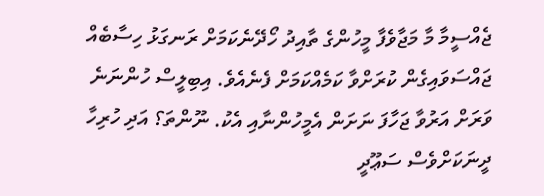ޖެއްސީމާ މާ މަޖާވެފާ މީހުންގެ ތާއިދު ހޯދޭނެކަމަށް ރަނގަޅު ހިސާބެއް ޖައްސަވައިގެން ކުރަށްވާ ކަމެއްކަމަށް ފެނެއެވެ. އިބިލީސް ހުންނަނެ ވަރަށް އަރުވާ ޖަހާފަ ނަށަން އެމީހުންނާއި އެކު. ނޫންތަ؟ އަދި ހުރިހާ ދީނަކަށްވެސް ސަޢޫދީ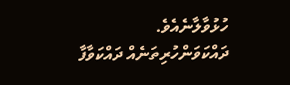ހުޅުވާލާނެއެވެ.
ދައްކަވަންހުރިތަނެއް ދައްކަވާފާ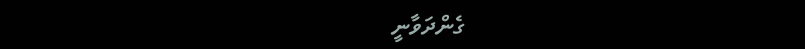ގެންދަވާނީ